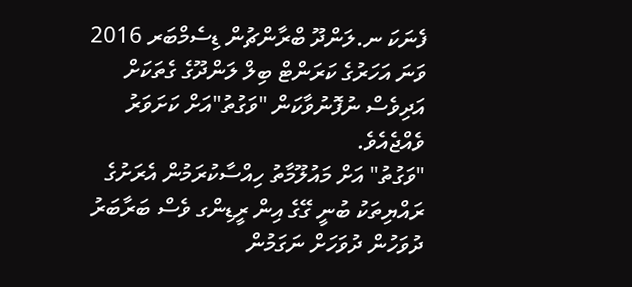ފެނަކަ ނ.ލަންދޫ ބްރާންޗުން ޑިސެމްބަރ 2016 ވަނަ އަހަރުގެ ކަރަންޓް ބިލް ލަންދޫގެ ގެތަކަށް އަދިވެސް ނުފޮނުވާކަން "ވަގުތު"އަށް ކަށަވަރު ވެއްޖެއެވެ.
"ވަގުތު" އަށް މައުލޫމާތު ހިއްސާކުރަމުން އެރަށުގެ ރައްޔިތަކު ބުނީ ގޭގެ އިން ރީޑިންގ ވެސް ބަރާބަރު ދުވަހުން ދުވަހަށް ނަގަމުން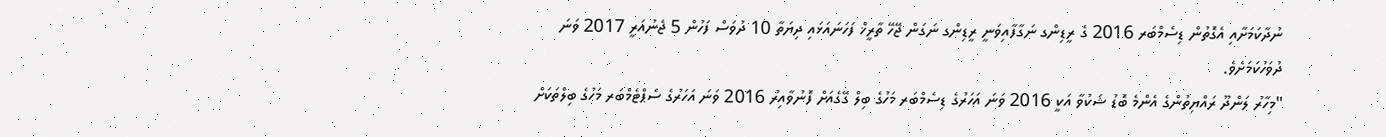ނުދާކަމަށާއި އެގޮތުން ޑިސެމްބަރ 2016 ގެ ރީޑިންގ ނަގާފާއިވަނީ ރީޑިންގ ނަގަން ޖޭހޭ ތާރީޚް ފަހަނައަޅައި ދިޔަތާ 10 ދުވަސް ފަހުން 5 ޖެނުއަރީ 2017 ވަނަ ދުވަހުކަމަށެވެ.
"މިހާރު ލަންދޫ ރައްޔިތުންގެ އެންމެ ބޮޑު ޝަކުވާ އަކީ 2016 ވަނަ އަހަރުގެ ޑިސެމްބަރ މަހުގެ ބިލް ގޭގެއަށް ފޮނުވާއިރު 2016 ވަނަ އަހަރުގެ ސެޕްޓެމްބަރ މަހުގެ ބިލްތަކަށް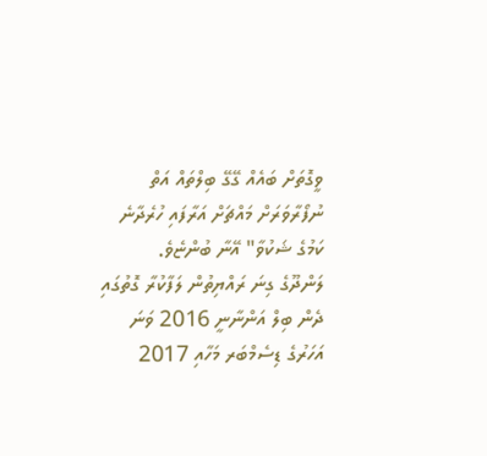ވީގޮތަށް ބައެއް ގޭގޭ ބިލްތައް އަތް ނުފޯރާވަރަށް މައްޗަށް އަރާފައި ހުރެދާނެ ކަމުގެ ޝަކުވާ" އޭނާ ބުންޏެވެ.
ލަންދޫގެ ގިނަ ރައްޔިތުން ލަފާކުރާ ގޮތުގައި ދެން ބިލް އަންނާނީ 2016 ވަނަ އަހަރުގެ ޑިސެމްބަރ މަހާއި 2017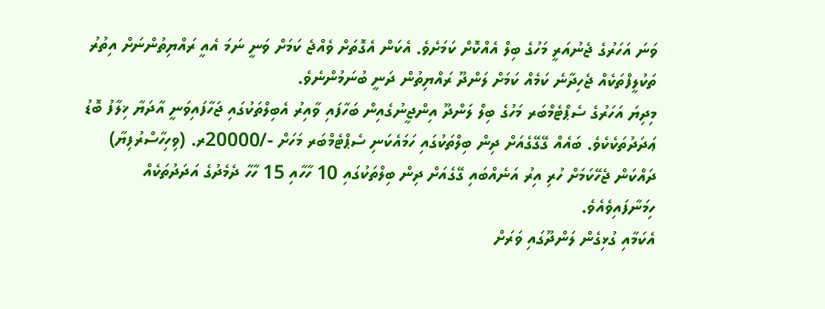ވަނަ އަހަރުގެ ޖެނުއަރީ މަހުގެ ބިލް އެއްކޮށް ކަމަށެވެ. އެކަން އެގޮތަށް ވެއްޖެ ކަމަށް ވަނީ ނަމަ އެއީ ރައްޔިތުންނަށް އިތުރު ތަކުލީފްތަކެއް ޖެހިދާނެ ކަމެއް ކަމަށް ލަންދޫ ރައްޔިތުން ދަނީ ބުނަމުންނެވެ.
މިދިޔަ އަހަރުގެ ސެޕްޓެމްބަރ މަހުގެ ބިލް ލަންދޫ އިންޖީނުގެއިން ބަހާފައި ވާއިރު އެބިލްތަކުގައި ޖަހާފައިވަނީ އާދަޔާ ޚިލާފު ބޮޑު ޢަދަދުތަކެކެވެ. ބައެއް ގޭގޭގެއަށް ދިން ބިލްތަކުގައި ހަމައެކަނި ސެޕްޓެމްބަރ މަހަށް -/20000ރ. (ވިހިހާސްރުފިޔާ) ދައްކަން ޖެހޭކަމަށް ހުރި އިރު އަނެއްބައި ގޭގެއަށް ދިން ބިލްތަކުގައި 10 ހާހާއި 15 ހާހާ ދެމެދުގެ އަދަދުތަކެއް ހިމަނާފައިވެއެވެ.
އެކަމާއި ގުޅިގެން ލަންދޫގައި ވަރަށް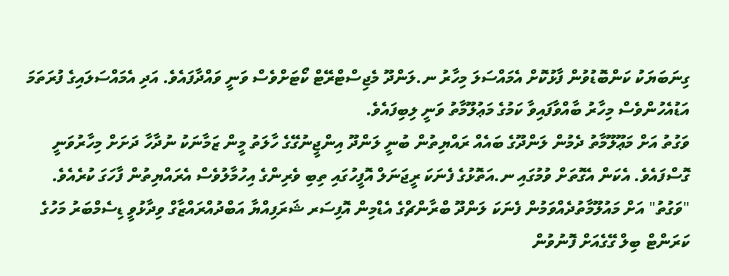ގިނަބަޔަކު ކަންބޮޑުވުން ފާޅުކޮށް އެމައްސަލަ މިހާރު ނ.ލަންދޫ މެޖިސްޓްރޭޓް ކޯޓަށްވެސް ވަނީ ވައްދާފައެވެ. އަދި އެމައްސަލައިގެ ފުރަތަމަ އަޑުއެހުންވެސް މިހާރު ބާއްވާފައިވާ ކަމުގެ މަޢުލޫމާތު ވަނީ ލިބިފައެވެ.
ވަގުތު އަށް މަޢޫލޫމާތު ދެމުން ލަންދޫގެ ބައެއް ރައްޔިތުން ބުނީ ލަންދޫ އިންޖީނުގޭގެ ހާލަތު މީން ޒަމާނަކު ނުދާހާ ދަށަށް މިހާރުވަނީ ގޮސްފައެވެ. އެކަން އެގޮތަށް ވުމުގައި ނ.އަތޮޅުގެ ފެނަކަ ރީޖަނަލް އޮފީހުގައި ތިބި ވެރިންގެ އިހުމާލުވެސް އެރައްޔިތުން ފާހަގަ ކުރެއެވެ.
"ވަގުތު" އަށް މައުލޫމާތުދެއްވަމުން ފެނަކަ ލަންދޫ ބްރާންޗްގެ އެޑްމިން އޮފިސަރ ޝަރަފިއްޔާ އަބްދުއްރައްޒާގް ވިދާޅުވީ ޑިސެމްބަރު މަހުގެ ކަރަންޓް ބިލް ގޭގެއަށް ފޮނުވުން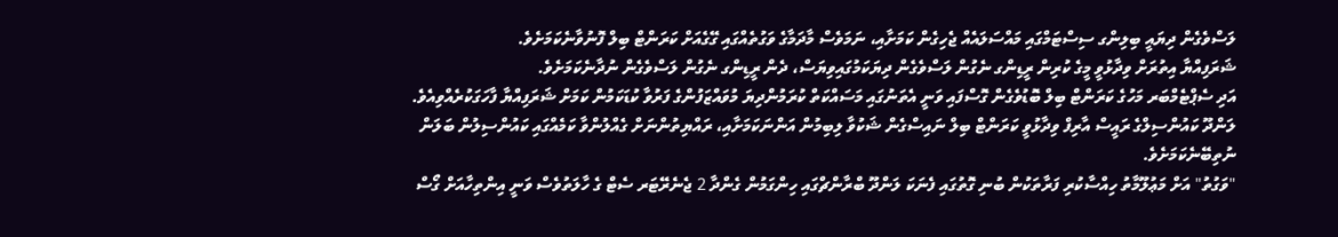ލަސްވެގެން ދިޔައީ ބިލިންގ ސިސްޓަމްގައި މައްސަލައެއް ޖެހިގެން ކަމަށާއި، ނަމަވެސް މާދަމާގެ ވަގުތެއްގައި ގޭގެއަށް ކަރަންޓް ބިލް ފޮނުވާނެކަމަށެވެ.
ޝަރަފިއްޔާ އިތުރަށް ވިދާޅުވީ މީގެ ކުރިން ރީޑިންގ ނެގުން ލަސްވެގެން ދިޔަކަމުގައިވިޔަސް، ދެން ރީޑިންގ ނެގުން ލަސްވެގެން ނުދާނެކަމަށެވެ.
އަދި ސެޕްޓެމްބަރ މަހުގެ ކަރަންޓް ބިލް ބޮޑުވެގެން ގޮސްފައި ވަނީ އެތަނުގައި މަސައްކަތް ކުރަމުންދިޔަ މުވައްޒަފުންގެ ފަރުވާ ކުޑަކަމުން ކަމަށް ޝަރަފިއްޔާ ފާހަގަކުރެއްވިއެވެ.
ލަންދޫ ކައުންސިލްގެ ރައީސް އާރިފް ވިދާޅުވީ ކަރަންޓް ބިލް ނައިސްގެން ޝަކުވާ ލިބިމުން އަންނަކަމަށާއި، ރައްޔިތުންނަށް ގެއްލުންވާ ކަމެއްގައި ކައުންސިލުން ބަލަން ނުތިބޭނެކަމަށެވެ.
"ވަގުތު" އަށް މަޢުލޫމާތު ހިއްސާކުރި ފަރާތަކުން ބުނި ގޮތުގައި ފެނަކަ ލަންދޫ ބްރާންޗްގައި ހިންގަމުން ގެންދާ 2 ޖެނެރޭޓަރ ސެޓް ގެ ހާލަތުވެސް ވަނީ އިންތިހާއަށް ގޯސް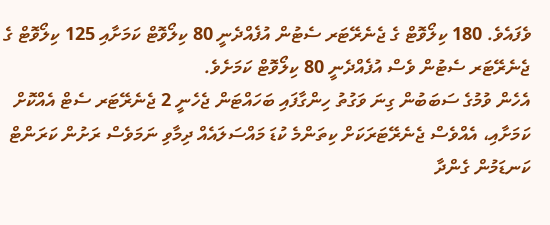ވެފައެވެ. 180 ކިލޯވޮޓް ގެ ޖެނެރޭޓަރ ސެޓުން އުފެއްދެނީ 80 ކިލޯވޮޓް ކަމަށާއި 125 ކިލޯވޮޓް ގެ ޖެނެރޭޓަރ ސެޓުން ވެސް އުފެއްދެނީ 80 ކިލޯވޮޓް ކަމަށެވެ.
އެހެން ވުމުގެ ސަބަބުން ގިނަ ވަގުތު ހިންގާފައި ބަހައްޓަން ޖެހެނީ 2 ޖެނެރޭޓަރ ސެޓް އެއްކޮށް ކަމަށާއި، އެއްވެސް ޖެނެރޭޓަރަކަށް ކިތަންމެ ކުޑަ މައްސަލައެއް ދިމާވި ނަމަވެސް ރަށުން ކަރަންޓް ކަނޑަމުން ގެންދާ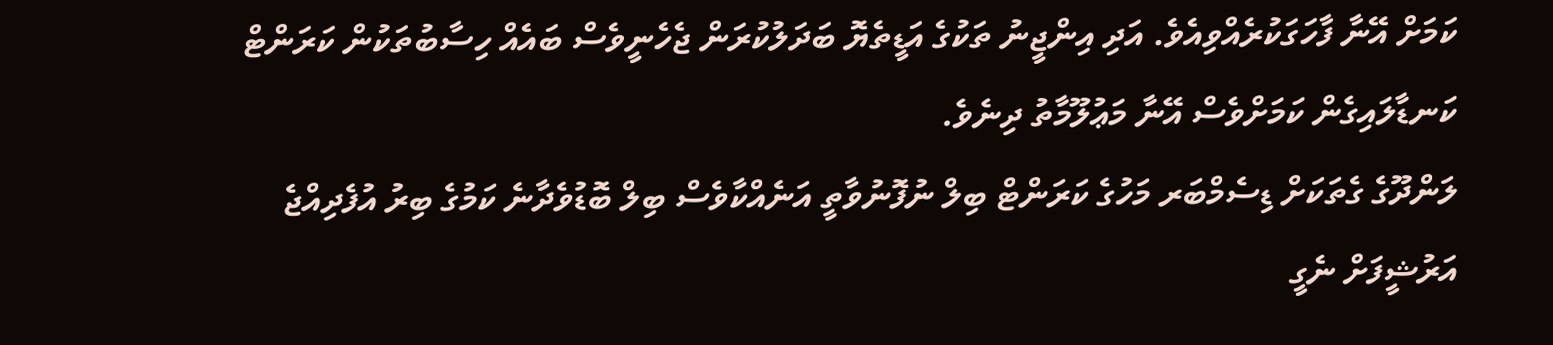ކަމަށް އޭނާ ފާހަގަކުރެއްވިއެވެ. އަދި އިންޖީނު ތަކުގެ އަޑީތެޔޮ ބަދަލުކުރަން ޖެހެނީވެސް ބައެއް ހިސާބުތަކުން ކަރަންޓް ކަނޑާލައިގެން ކަމަށްވެސް އޭނާ މަޢުލޫމާތު ދިނެވެ.
ލަންދޫގެ ގެތަކަށް ޑިސެމްބަރ މަހުގެ ކަރަންޓް ބިލް ނުފޮނުވާތީ އަނެއްކާވެސް ބިލް ބޮޑުވެދާނެ ކަމުގެ ބިރު އުފެދިއްޖެ
އަރުޝީފަށް ނެގީ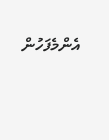އެންމެފަހުން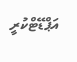އަޕްޑޭޓްކުރީ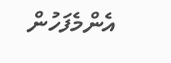އެންމެފަހުން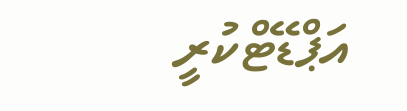އަޕްޑޭޓްކުރީ